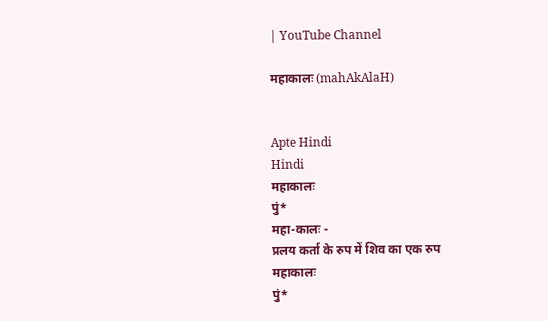| YouTube Channel

महाकालः (mahAkAlaH)


Apte Hindi
Hindi
महाकालः
पुं*
महा-कालः -
प्रलय कर्ता के रुप में शिव का एक रुप
महाकालः
पुं*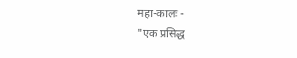महा-कालः -
"एक प्रसिद्ध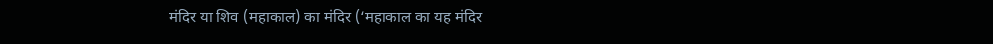मंदिर या शिव (महाकाल) का मंदिर (‘महाकाल का यह मंदिर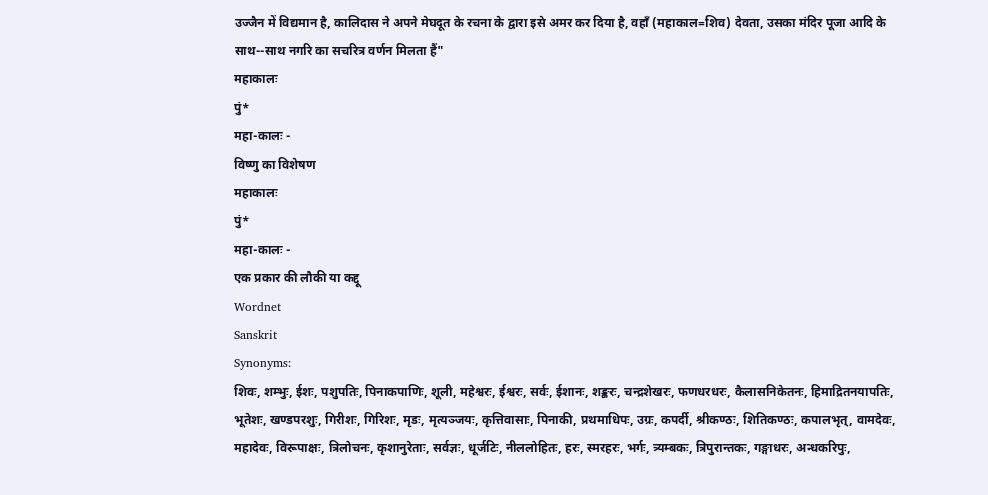उज्जैन में विद्यमान है, कालिदास ने अपने मेघदूत के रचना के द्वारा इसे अमर कर दिया है, वहाँ (महाकाल=शिव) देवता, उसका मंदिर पूजा आदि के साथ--साथ नगरि का सचरित्र वर्णन मिलता हैं"
महाकालः
पुं*
महा-कालः -
विष्णु का विशेषण
महाकालः
पुं*
महा-कालः -
एक प्रकार की लौकी या कद्दू
Wordnet
Sanskrit
Synonyms:
शिवः, शम्भुः, ईशः, पशुपतिः, पिनाकपाणिः, शूली, महेश्वरः, ईश्वरः, सर्वः, ईशानः, शङ्करः, चन्द्रशेखरः, फणधरधरः, कैलासनिकेतनः, हिमाद्रितनयापतिः, भूतेशः, खण्डपरशुः, गिरीशः, गिरिशः, मृडः, मृत्यञ्जयः, कृत्तिवासाः, पिनाकी, प्रथमाधिपः, उग्रः, कपर्दी, श्रीकण्ठः, शितिकण्ठः, कपालभृत्, वामदेवः, महादेवः, विरूपाक्षः, त्रिलोचनः, कृशानुरेताः, सर्वज्ञः, धूर्जटिः, नीललोहितः, हरः, स्मरहरः, भर्गः, त्र्यम्बकः, त्रिपुरान्तकः, गङ्गाधरः, अन्धकरिपुः,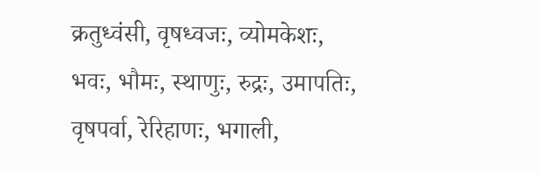क्रतुध्वंसी, वृषध्वजः, व्योमकेशः, भवः, भौमः, स्थाणुः, रुद्रः, उमापतिः, वृषपर्वा, रेरिहाणः, भगाली,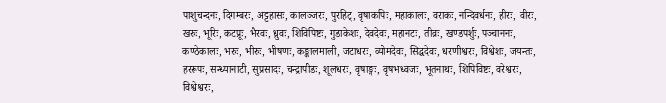पाशुचन्दनः, दिगम्बरः, अट्टहासः, कालञ्जरः, पुरहिट्, वृषाकपिः, महाकालः, वराकः, नन्दिवर्धनः, हीरः, वीरः, खरुः, भूरिः, कटप्रूः, भैरवः, ध्रुवः, शिविपिष्टः, गुडाकेशः, देवदेवः, महानटः, तीव्रः, खण्डपर्शुः, पञ्चाननः, कण्ठेकालः, भरुः, भीरुः, भीषणः, कङ्कालमाली, जटाधरः, व्योमदेवः, सिद्धदेवः, धरणीश्वरः, विश्वेशः, जयन्तः, हररूपः, सन्ध्यानाटी, सुप्रसादः, चन्द्रापीडः, शूलधरः, वृषाङ्गः, वृषभध्वजः, भूतनाथः, शिपिविष्टः, वरेश्वरः, विश्वेश्वरः,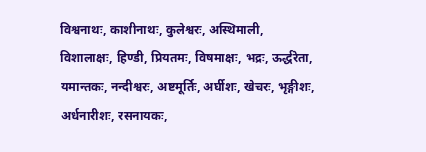विश्वनाथः, काशीनाथः, कुलेश्वरः, अस्थिमाली, विशालाक्षः, हिण्डी, प्रियतमः, विषमाक्षः, भद्रः, ऊर्द्धरेता, यमान्तकः, नन्दीश्वरः, अष्टमूर्तिः, अर्घीशः, खेचरः, भृङ्गीशः, अर्धनारीशः, रसनायकः,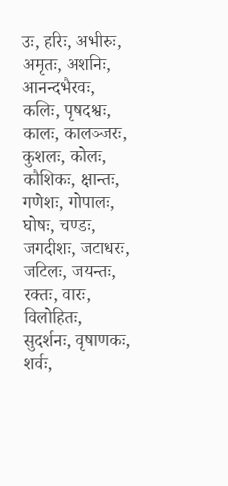उः, हरिः, अभीरुः, अमृतः, अशनिः, आनन्दभैरवः, कलिः, पृषदश्वः, कालः, कालञ्जरः, कुशलः, कोलः, कौशिकः, क्षान्तः, गणेशः, गोपालः, घोषः, चण्डः, जगदीशः, जटाधरः, जटिलः, जयन्तः, रक्तः, वारः, विलोहितः, सुदर्शनः, वृषाणकः, शर्वः,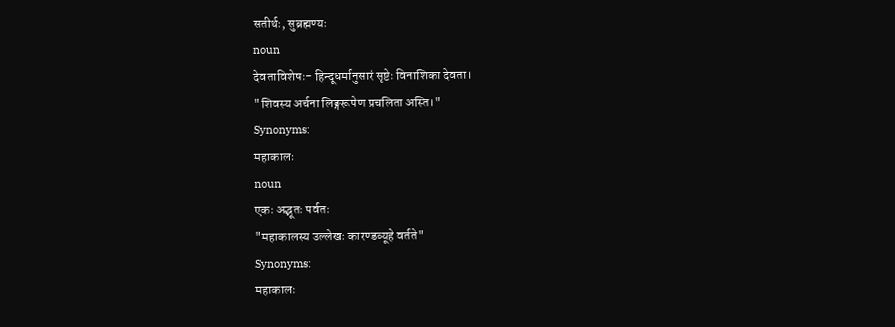सतीर्थः, सुब्रह्मण्यः
noun
देवताविशेषः- हिन्दूधर्मानुसारं सृष्टेः विनाशिका देवता।
"शिवस्य अर्चना लिङ्गरूपेण प्रचलिता अस्ति।"
Synonyms:
महाकालः
noun
एकः अद्भूतः पर्वतः
"महाकालस्य उल्लेखः कारण्डव्यूहे वर्तते"
Synonyms:
महाकालः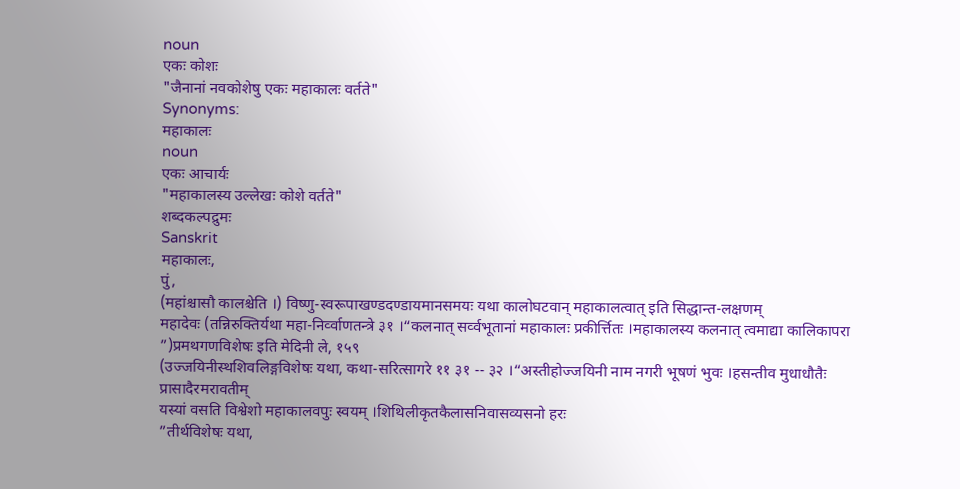noun
एकः कोशः
"जैनानां नवकोशेषु एकः महाकालः वर्तते"
Synonyms:
महाकालः
noun
एकः आचार्यः
"महाकालस्य उल्लेखः कोशे वर्तते"
शब्दकल्पद्रुमः
Sanskrit
महाकालः,
पुं,
(महांश्चासौ कालश्चेति ।) विष्णु-स्वरूपाखण्डदण्डायमानसमयः यथा कालोघटवान् महाकालत्वात् इति सिद्धान्त-लक्षणम्
महादेवः (तन्निरुक्तिर्यथा महा-निर्व्वाणतन्त्रे ३१ ।“कलनात् सर्व्वभूतानां महाकालः प्रकीर्त्तितः ।महाकालस्य कलनात् त्वमाद्या कालिकापरा
”)प्रमथगणविशेषः इति मेदिनी ले, १५९
(उज्जयिनीस्थशिवलिङ्गविशेषः यथा, कथा-सरित्सागरे ११ ३१ -- ३२ ।“अस्तीहोज्जयिनी नाम नगरी भूषणं भुवः ।हसन्तीव मुधाधौतैः प्रासादैरमरावतीम्
यस्यां वसति विश्वेशो महाकालवपुः स्वयम् ।शिथिलीकृतकैलासनिवासव्यसनो हरः
”तीर्थविशेषः यथा,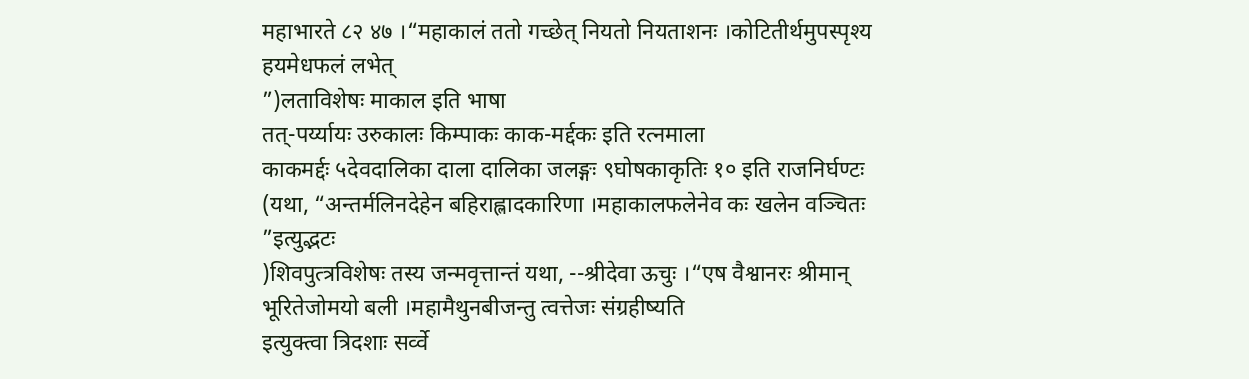महाभारते ८२ ४७ ।“महाकालं ततो गच्छेत् नियतो नियताशनः ।कोटितीर्थमुपस्पृश्य हयमेधफलं लभेत्
”)लताविशेषः माकाल इति भाषा
तत्-पर्य्यायः उरुकालः किम्पाकः काक-मर्द्दकः इति रत्नमाला
काकमर्द्दः ५देवदालिका दाला दालिका जलङ्गः ९घोषकाकृतिः १० इति राजनिर्घण्टः
(यथा, “अन्तर्मलिनदेहेन बहिराह्लादकारिणा ।महाकालफलेनेव कः खलेन वञ्चितः
”इत्युद्भटः
)शिवपुत्त्रविशेषः तस्य जन्मवृत्तान्तं यथा, --श्रीदेवा ऊचुः ।“एष वैश्वानरः श्रीमान् भूरितेजोमयो बली ।महामैथुनबीजन्तु त्वत्तेजः संग्रहीष्यति
इत्युक्त्वा त्रिदशाः सर्व्वे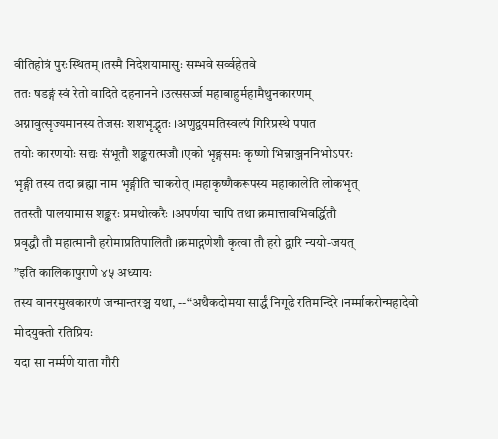वीतिहोत्रं पुरःस्थितम् ।तस्मै निदेशयामासुः सम्भवे सर्व्वहेतवे
ततः षडङ्गं स्वं रेतो वादिते दहनानने ।उत्ससर्ज्ज महाबाहुर्महामैथुनकारणम्
अग्नावुत्सृज्यमानस्य तेजसः शशभृद्भृतः ।अणुद्वयमतिस्वल्पं गिरिप्रस्थे पपात
तयोः कारणयोः सद्यः संभूतौ शङ्करात्मजौ ।एको भृङ्गसमः कृष्णो भिन्नाञ्जननिभोऽपरः
भृङ्गी तस्य तदा ब्रह्मा नाम भृङ्गीति चाकरोत् ।महाकृष्णैकरूपस्य महाकालेति लोकभृत्
ततस्तौ पालयामास शङ्करः प्रमथोत्करैः ।अपर्णया चापि तथा क्रमात्तावभिवर्द्धितौ
प्रवृद्धौ तौ महात्मानौ हरोमाप्रतिपालितौ ।क्रमाद्गणेशौ कृत्वा तौ हरो द्वारि न्ययो-जयत्
”इति कालिकापुराणे ४५ अध्यायः
तस्य वानरमुखकारणं जन्मान्तरञ्च यथा, --“अथैकदोमया सार्द्धं निगूढे रतिमन्दिरे ।नर्म्माकरोन्महादेवो मोदयुक्तो रतिप्रियः
यदा सा नर्म्मणे याता गौरी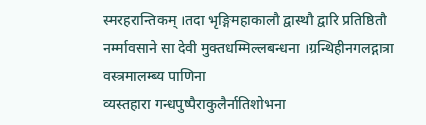स्मरहरान्तिकम् ।तदा भृङ्गिमहाकालौ द्वास्थौ द्वारि प्रतिष्ठितौ
नर्म्मावसाने सा देवी मुक्तधम्मिल्लबन्धना ।ग्रन्थिहीनगलद्गात्रा वस्त्रमालम्ब्य पाणिना
व्यस्तहारा गन्धपुष्पैराकुलैर्नातिशोभना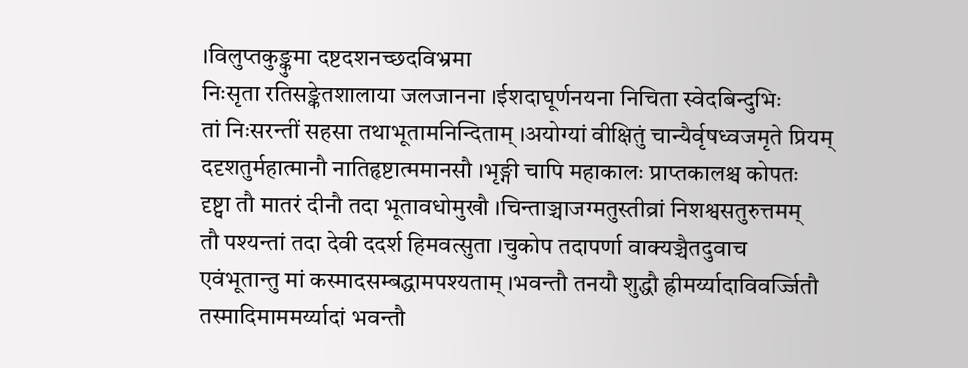।विलुप्तकुङ्कुमा दष्टदशनच्छदविभ्रमा
निःसृता रतिसङ्केतशालाया जलजानना ।ईशदाघूर्णनयना निचिता स्वेदबिन्दुभिः
तां निःसरन्तीं सहसा तथाभूतामनिन्दिताम् ।अयोग्यां वीक्षितुं चान्यैर्वृषध्वजमृते प्रियम्
ददृशतुर्महात्मानौ नातिहृष्टात्ममानसौ ।भृङ्गी चापि महाकालः प्राप्तकालश्च कोपतः
दृष्ट्वा तौ मातरं दीनौ तदा भूतावधोमुखौ ।चिन्ताञ्चाजग्मतुस्तीव्रां निशश्वसतुरुत्तमम्
तौ पश्यन्तां तदा देवी ददर्श हिमवत्सुता ।चुकोप तदापर्णा वाक्यञ्चैतदुवाच
एवंभूतान्तु मां कस्मादसम्बद्धामपश्यताम् ।भवन्तौ तनयौ शुद्धौ ह्रीमर्य्यादाविवर्ज्जितौ
तस्मादिमाममर्य्यादां भवन्तौ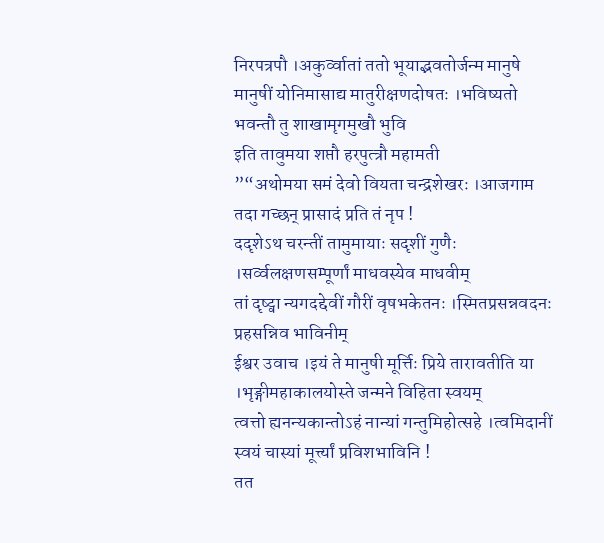निरपत्रपौ ।अकुर्व्वातां ततो भूयाद्भवतोर्जन्म मानुषे
मानुषीं योनिमासाद्य मातुरीक्षणदोषतः ।भविष्यतो भवन्तौ तु शाखामृगमुखौ भुवि
इति तावुमया शप्तौ हरपुत्त्रौ महामती
”“अथोमया समं देवो वियता चन्द्रशेखरः ।आजगाम तदा गच्छन् प्रासादं प्रति तं नृप !
ददृशेऽथ चरन्तीं तामुमायाः सदृशीं गुणैः ।सर्व्वलक्षणसम्पूर्णां माधवस्येव माधवीम्
तां दृष्ट्वा न्यगदद्देवीं गौरीं वृषभकेतनः ।स्मितप्रसन्नवदनः प्रहसन्निव भाविनीम्
ईश्वर उवाच ।इयं ते मानुषी मूर्त्तिः प्रिये तारावतीति या ।भृङ्गीमहाकालयोस्ते जन्मने विहिता स्वयम्
त्वत्तो ह्यनन्यकान्तोऽहं नान्यां गन्तुमिहोत्सहे ।त्वमिदानीं स्वयं चास्यां मूर्त्त्यां प्रविशभाविनि !
तत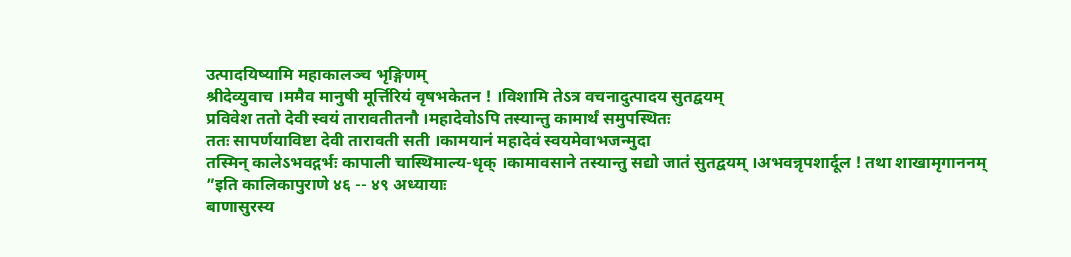उत्पादयिष्यामि महाकालञ्च भृङ्गिणम्
श्रीदेव्युवाच ।ममैव मानुषी मूर्त्तिरियं वृषभकेतन ! ।विशामि तेऽत्र वचनादुत्पादय सुतद्वयम्
प्रविवेश ततो देवी स्वयं तारावतीतनौ ।महादेवोऽपि तस्यान्तु कामार्थं समुपस्थितः
ततः सापर्णयाविष्टा देवी तारावती सती ।कामयानं महादेवं स्वयमेवाभजन्मुदा
तस्मिन् कालेऽभवद्गर्भः कापाली चास्थिमाल्य-धृक् ।कामावसाने तस्यान्तु सद्यो जातं सुतद्वयम् ।अभवन्नृपशार्दूल ! तथा शाखामृगाननम्
”इति कालिकापुराणे ४६ -- ४९ अध्यायाः
बाणासुरस्य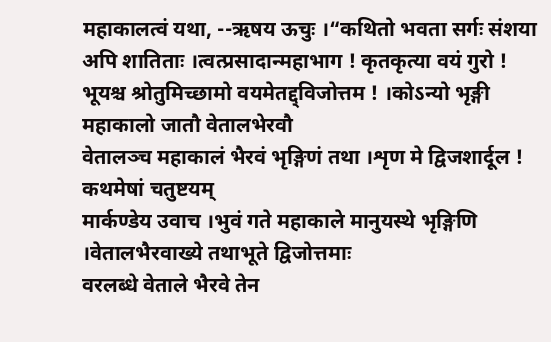महाकालत्वं यथा, --ऋषय ऊचुः ।“कथितो भवता सर्गः संशया अपि शातिताः ।त्वत्प्रसादान्महाभाग ! कृतकृत्या वयं गुरो !
भूयश्च श्रोतुमिच्छामो वयमेतद्द्विजोत्तम ! ।कोऽन्यो भृङ्गी महाकालो जातौ वेतालभेरवौ
वेतालञ्च महाकालं भैरवं भृङ्गिणं तथा ।शृण मे द्विजशार्दूल ! कथमेषां चतुष्टयम्
मार्कण्डेय उवाच ।भुवं गते महाकाले मानुयस्थे भृङ्गिणि ।वेतालभैरवाख्ये तथाभूते द्विजोत्तमाः
वरलब्धे वेताले भैरवे तेन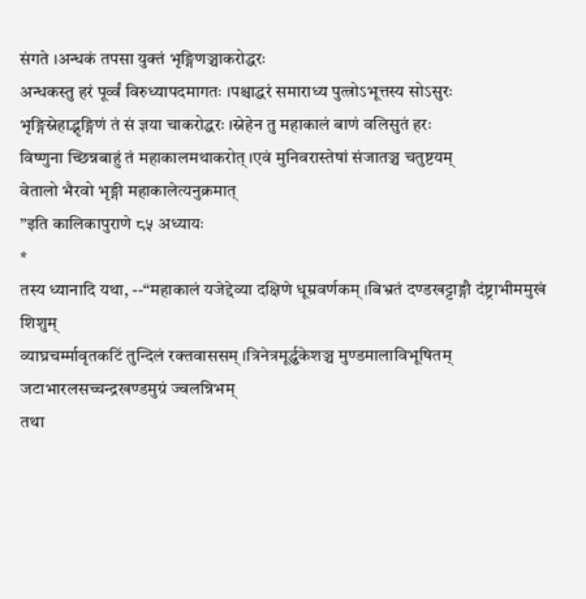संगते ।अन्धकं तपसा युक्तं भृङ्गिणञ्चाकरोद्धरः
अन्धकस्तु हरं पूर्व्वं विरुध्यापदमागतः ।पश्चाद्धरं समाराध्य पुत्त्रोऽभूत्तस्य सोऽसुरः
भृङ्गिस्नेहाद्भृङ्गिणं तं सं ज्ञया चाकरोद्धरः ।स्नेहेन तु महाकालं बाणं वलिसुतं हरः
विष्णुना च्छिन्नबाहुं तं महाकालमथाकरोत् ।एवं मुनिवरास्तेषां संजातञ्च चतुष्टयम्
वेतालो भैरवो भृङ्गी महाकालेत्यनुक्रमात्
”इति कालिकापुराणे ८५ अध्यायः
*
तस्य ध्यानादि यथा, --“महाकालं यजेद्देव्या दक्षिणे धूम्रवर्णकम् ।बिभ्रतं दण्डखट्टाङ्गौ दंष्ट्राभीममुखं शिशुम्
व्याघ्रचर्म्मावृतकटिं तुन्दिलं रक्तवाससम् ।त्रिनेत्रमूर्द्ध्वकेशञ्च मुण्डमालाविभूषितम्
जटाभारलसच्चन्द्रखण्डमुग्रं ज्वलन्निभम्
तथा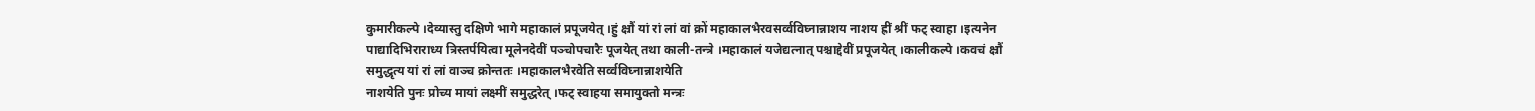कुमारीकल्पे ।देव्यास्तु दक्षिणे भागे महाकालं प्रपूजयेत् ।हुं क्ष्रौं यां रां लां वां क्रों महाकालभैरवसर्व्वविघ्नान्नाशय नाशय ह्रीं श्रीं फट् स्वाहा ।इत्यनेन पाद्यादिभिराराध्य त्रिस्तर्पयित्वा मूलेनदेवीं पञ्चोपचारैः पूजयेत् तथा काली-तन्त्रे ।महाकालं यजेद्यत्नात् पश्चाद्देवीं प्रपूजयेत् ।कालीकल्पे ।कवचं क्ष्रौं समुद्धृत्य यां रां लां वाञ्च क्रोन्ततः ।महाकालभैरवेति सर्व्वविघ्नान्नाशयेति
नाशयेति पुनः प्रोच्य मायां लक्ष्मीं समुद्धरेत् ।फट् स्वाहया समायुक्तो मन्त्रः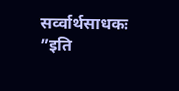सर्व्वार्थसाधकः
”इति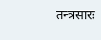तन्त्रसारः